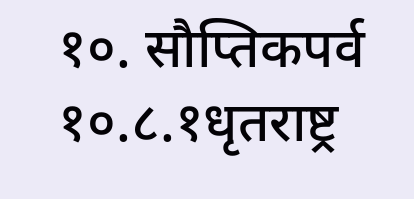१०. सौप्तिकपर्व
१०.८.१धृतराष्ट्र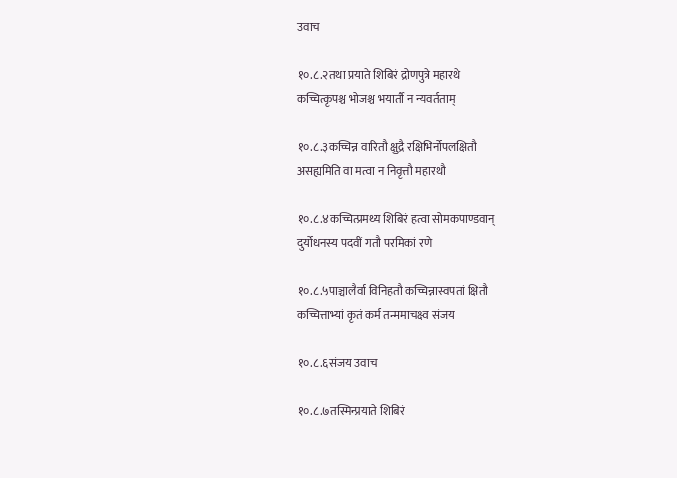उवाच

१०.८.२तथा प्रयाते शिबिरं द्रोणपुत्रे महारथे
कच्चित्कृपश्च भोजश्च भयार्तौ न न्यवर्तताम्

१०.८.३कच्चिन्न वारितौ क्षुद्रै रक्षिभिर्नोपलक्षितौ
असह्यमिति वा मत्वा न निवृत्तौ महारथौ

१०.८.४कच्चित्प्रमथ्य शिबिरं हत्वा सोमकपाण्डवान्
दुर्योधनस्य पदवीं गतौ परमिकां रणे

१०.८.५पाञ्चालैर्वा विनिहतौ कच्चिन्नास्वपतां क्षितौ
कच्चित्ताभ्यां कृतं कर्म तन्ममाचक्ष्व संजय

१०.८.६संजय उवाच

१०.८.७तस्मिन्प्रयाते शिबिरं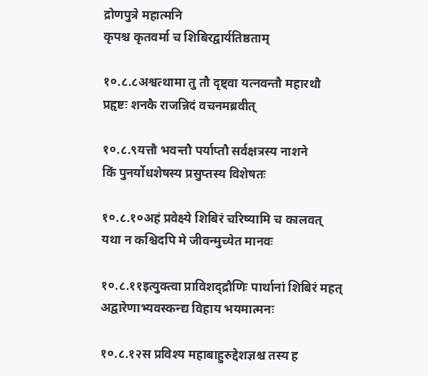द्रोणपुत्रे महात्मनि
कृपश्च कृतवर्मा च शिबिरद्वार्यतिष्ठताम्

१०.८.८अश्वत्थामा तु तौ दृष्ट्वा यत्नवन्तौ महारथौ
प्रहृष्टः शनकै राजन्निदं वचनमब्रवीत्

१०.८.९यत्तौ भवन्तौ पर्याप्तौ सर्वक्षत्रस्य नाशने
किं पुनर्योधशेषस्य प्रसुप्तस्य विशेषतः

१०.८.१०अहं प्रवेक्ष्ये शिबिरं चरिष्यामि च कालवत्
यथा न कश्चिदपि मे जीवन्मुच्येत मानवः

१०.८.११इत्युक्त्वा प्राविशद्द्रौणिः पार्थानां शिबिरं महत्
अद्वारेणाभ्यवस्कन्द्य विहाय भयमात्मनः

१०.८.१२स प्रविश्य महाबाहुरुद्देशज्ञश्च तस्य ह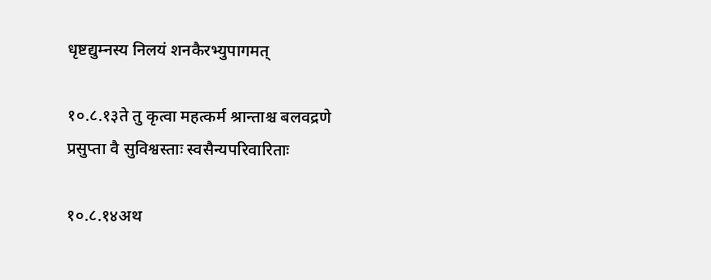धृष्टद्युम्नस्य निलयं शनकैरभ्युपागमत्

१०.८.१३ते तु कृत्वा महत्कर्म श्रान्ताश्च बलवद्रणे
प्रसुप्ता वै सुविश्वस्ताः स्वसैन्यपरिवारिताः

१०.८.१४अथ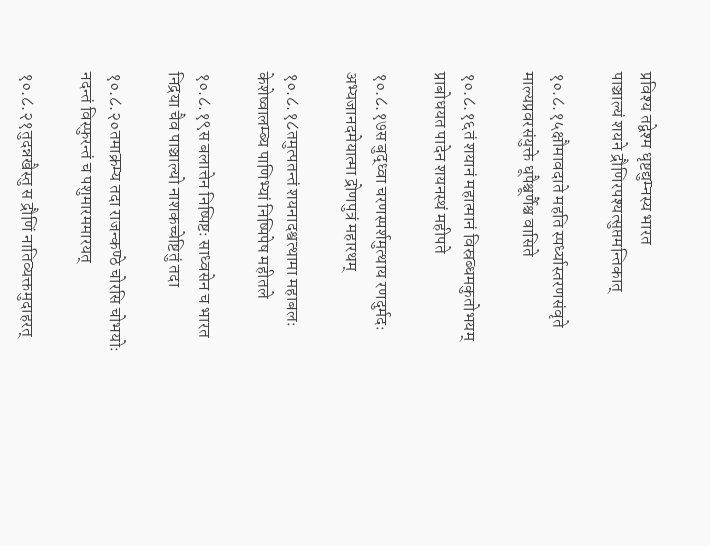प्रविश्य तद्वेश्म धृष्टद्युम्नस्य भारत
पाञ्चाल्यं शयने द्रौणिरपश्यत्सुप्तमन्तिकात्

१०.८.१५क्षौमावदाते महति स्पर्ध्यास्तरणसंवृते
माल्यप्रवरसंयुक्ते धूपैश्चूर्णैश्च वासिते

१०.८.१६तं शयानं महात्मानं विस्रब्धमकुतोभयम्
प्राबोधयत पादेन शयनस्थं महीपते

१०.८.१७स बुद्ध्वा चरणस्पर्शमुत्थाय रणदुर्मदः
अभ्यजानदमेयात्मा द्रोणपुत्रं महारथम्

१०.८.१८तमुत्पतन्तं शयनादश्वत्थामा महाबलः
केशेष्वालम्ब्य पाणिभ्यां निष्पिपेष महीतले

१०.८.१९स बलात्तेन निष्पिष्टः साध्वसेन च भारत
निद्रया चैव पाञ्चाल्यो नाशकच्चेष्टितुं तदा

१०.८.२०तमाक्रम्य तदा राजन्कण्ठे चोरसि चोभयोः
नदन्तं विस्फुरन्तं च पशुमारममारयत्

१०.८.२१तुदन्नखैस्तु स द्रौणिं नातिव्यक्तमुदाहरत्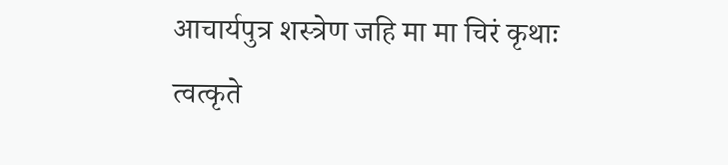आचार्यपुत्र शस्त्रेण जहि मा मा चिरं कृथाः
त्वत्कृते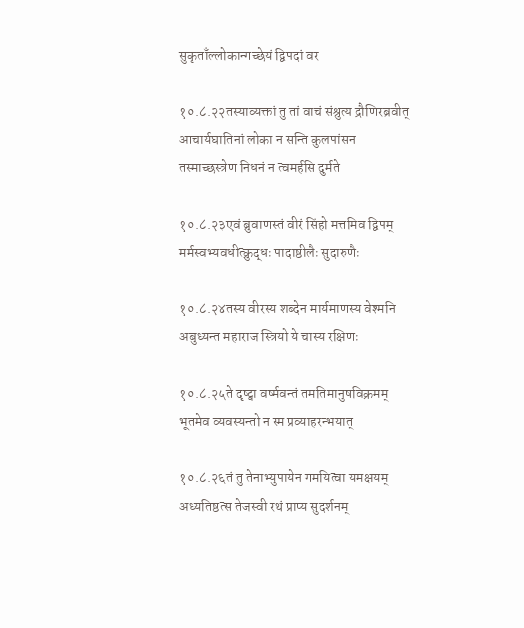सुकृताँल्लोकान्गच्छेयं द्विपदां वर

१०.८.२२तस्याव्यक्तां तु तां वाचं संश्रुत्य द्रौणिरब्रवीत्
आचार्यघातिनां लोका न सन्ति कुलपांसन
तस्माच्छस्त्रेण निधनं न त्वमर्हसि दुर्मते

१०.८.२३एवं ब्रुवाणस्तं वीरं सिंहो मत्तमिव द्विपम्
मर्मस्वभ्यवधीत्क्रुद्धः पादाष्ठीलैः सुदारुणैः

१०.८.२४तस्य वीरस्य शब्देन मार्यमाणस्य वेश्मनि
अबुध्यन्त महाराज स्त्रियो ये चास्य रक्षिणः

१०.८.२५ते दृष्ट्वा वर्ष्मवन्तं तमतिमानुषविक्रमम्
भूतमेव व्यवस्यन्तो न स्म प्रव्याहरन्भयात्

१०.८.२६तं तु तेनाभ्युपायेन गमयित्वा यमक्षयम्
अध्यतिष्ठत्स तेजस्वी रथं प्राप्य सुदर्शनम्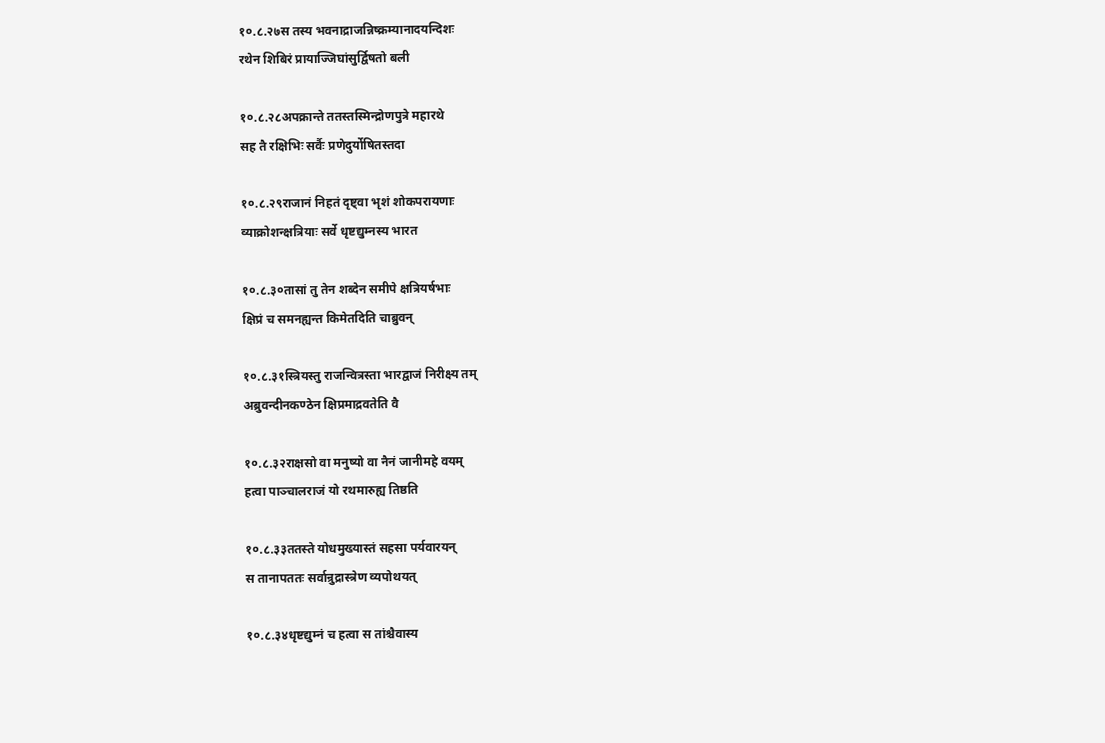१०.८.२७स तस्य भवनाद्राजन्निष्क्रम्यानादयन्दिशः
रथेन शिबिरं प्रायाज्जिघांसुर्द्विषतो बली

१०.८.२८अपक्रान्ते ततस्तस्मिन्द्रोणपुत्रे महारथे
सह तै रक्षिभिः सर्वैः प्रणेदुर्योषितस्तदा

१०.८.२९राजानं निहतं दृष्ट्वा भृशं शोकपरायणाः
व्याक्रोशन्क्षत्रियाः सर्वे धृष्टद्युम्नस्य भारत

१०.८.३०तासां तु तेन शब्देन समीपे क्षत्रियर्षभाः
क्षिप्रं च समनह्यन्त किमेतदिति चाब्रुवन्

१०.८.३१स्त्रियस्तु राजन्वित्रस्ता भारद्वाजं निरीक्ष्य तम्
अब्रुवन्दीनकण्ठेन क्षिप्रमाद्रवतेति वै

१०.८.३२राक्षसो वा मनुष्यो वा नैनं जानीमहे वयम्
हत्वा पाञ्चालराजं यो रथमारुह्य तिष्ठति

१०.८.३३ततस्ते योधमुख्यास्तं सहसा पर्यवारयन्
स तानापततः सर्वान्रुद्रास्त्रेण व्यपोथयत्

१०.८.३४धृष्टद्युम्नं च हत्वा स तांश्चैवास्य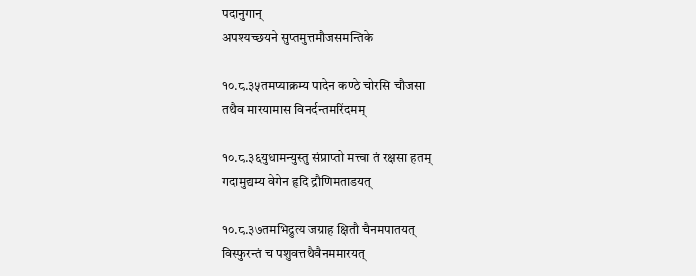पदानुगान्
अपश्यच्छयने सुप्तमुत्तमौजसमन्तिके

१०.८.३५तमप्याक्रम्य पादेन कण्ठे चोरसि चौजसा
तथैव मारयामास विनर्दन्तमरिंदमम्

१०.८.३६युधामन्युस्तु संप्राप्तो मत्त्वा तं रक्षसा हतम्
गदामुद्यम्य वेगेन हृदि द्रौणिमताडयत्

१०.८.३७तमभिद्रुत्य जग्राह क्षितौ चैनमपातयत्
विस्फुरन्तं च पशुवत्तथैवैनममारयत्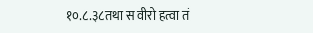१०.८.३८तथा स वीरो हत्वा तं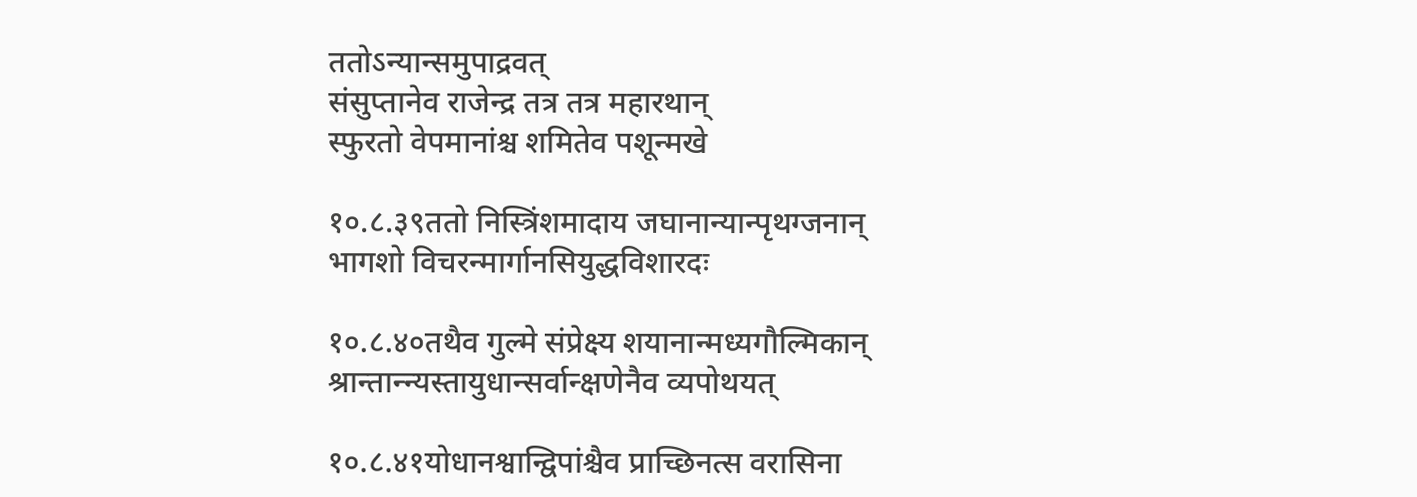ततोऽन्यान्समुपाद्रवत्
संसुप्तानेव राजेन्द्र तत्र तत्र महारथान्
स्फुरतो वेपमानांश्च शमितेव पशून्मखे

१०.८.३९ततो निस्त्रिंशमादाय जघानान्यान्पृथग्जनान्
भागशो विचरन्मार्गानसियुद्धविशारदः

१०.८.४०तथैव गुल्मे संप्रेक्ष्य शयानान्मध्यगौल्मिकान्
श्रान्तान्न्यस्तायुधान्सर्वान्क्षणेनैव व्यपोथयत्

१०.८.४१योधानश्वान्द्विपांश्चैव प्राच्छिनत्स वरासिना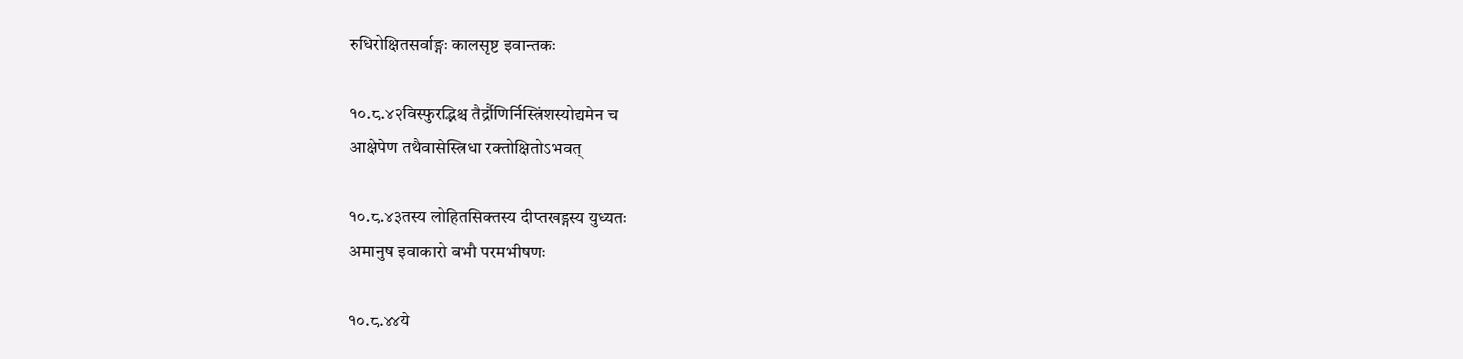रुधिरोक्षितसर्वाङ्गः कालसृष्ट इवान्तकः

१०.८.४२विस्फुरद्भिश्च तैर्द्रौणिर्निस्त्रिंशस्योद्यमेन च
आक्षेपेण तथैवासेस्त्रिधा रक्तोक्षितोऽभवत्

१०.८.४३तस्य लोहितसिक्तस्य दीप्तखड्गस्य युध्यतः
अमानुष इवाकारो बभौ परमभीषणः

१०.८.४४ये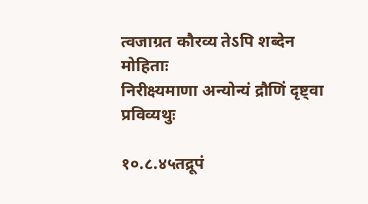त्वजाग्रत कौरव्य तेऽपि शब्देन मोहिताः
निरीक्ष्यमाणा अन्योन्यं द्रौणिं दृष्ट्वा प्रविव्यथुः

१०.८.४५तद्रूपं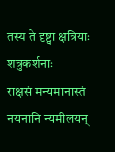तस्य ते दृष्ट्वा क्षत्रियाः शत्रुकर्शनाः
राक्षसं मन्यमानास्तं नयनानि न्यमीलयन्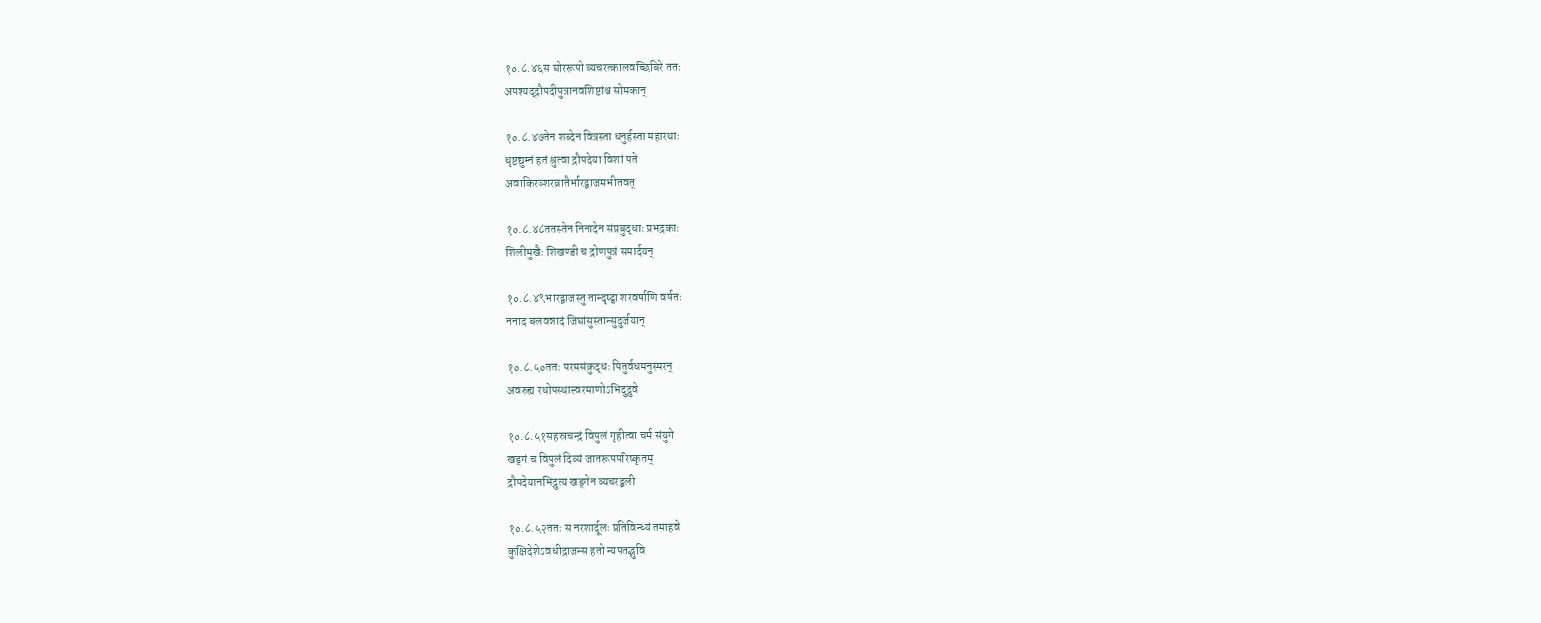१०.८.४६स घोररूपो व्यचरत्कालवच्छिबिरे ततः
अपश्यद्द्रौपदीपुत्रानवशिष्टांश्च सोमकान्

१०.८.४७तेन शब्देन वित्रस्ता धनुर्हस्ता महारथाः
धृष्टद्युम्नं हतं श्रुत्वा द्रौपदेया विशां पते
अवाकिरञ्शरव्रातैर्भारद्वाजमभीतवत्

१०.८.४८ततस्तेन निनादेन संप्रबुद्धाः प्रभद्रकाः
शिलीमुखैः शिखण्डी च द्रोणपुत्रं समार्दयन्

१०.८.४९भारद्वाजस्तु तान्दृष्ट्वा शरवर्षाणि वर्षतः
ननाद बलवन्नादं जिघांसुस्तान्सुदुर्जयान्

१०.८.५०ततः परमसंक्रुद्धः पितुर्वधमनुस्मरन्
अवरुह्य रथोपस्थात्त्वरमाणोऽभिदुद्रुवे

१०.८.५१सहस्रचन्द्रं विपुलं गृहीत्वा चर्म संयुगे
खड्गं च विपुलं दिव्यं जातरूपपरिष्कृतम्
द्रौपदेयानभिद्रुत्य खड्गेन व्यचरद्बली

१०.८.५२ततः स नरशार्दूलः प्रतिविन्ध्यं तमाहवे
कुक्षिदेशेऽवधीद्राजन्स हतो न्यपतद्भुवि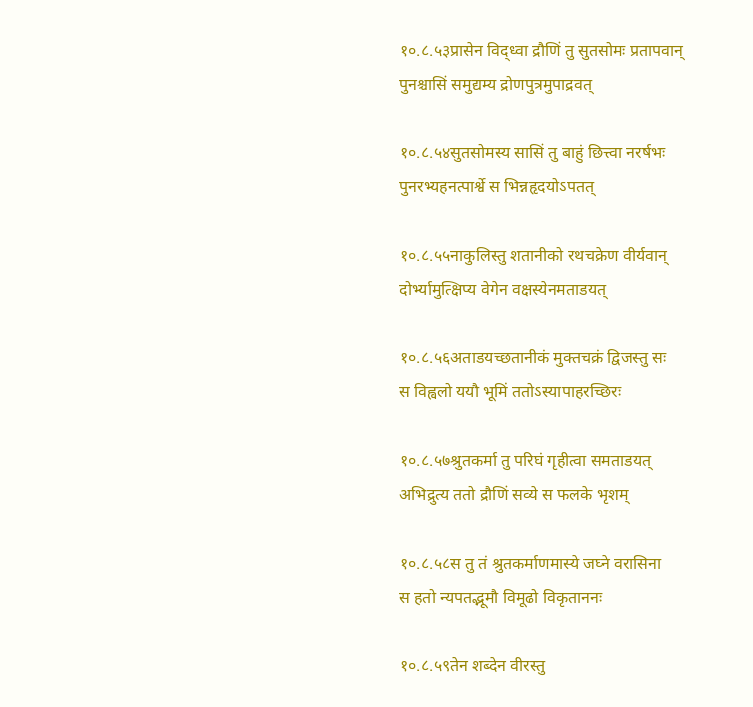१०.८.५३प्रासेन विद्ध्वा द्रौणिं तु सुतसोमः प्रतापवान्
पुनश्चासिं समुद्यम्य द्रोणपुत्रमुपाद्रवत्

१०.८.५४सुतसोमस्य सासिं तु बाहुं छित्त्वा नरर्षभः
पुनरभ्यहनत्पार्श्वे स भिन्नहृदयोऽपतत्

१०.८.५५नाकुलिस्तु शतानीको रथचक्रेण वीर्यवान्
दोर्भ्यामुत्क्षिप्य वेगेन वक्षस्येनमताडयत्

१०.८.५६अताडयच्छतानीकं मुक्तचक्रं द्विजस्तु सः
स विह्वलो ययौ भूमिं ततोऽस्यापाहरच्छिरः

१०.८.५७श्रुतकर्मा तु परिघं गृहीत्वा समताडयत्
अभिद्रुत्य ततो द्रौणिं सव्ये स फलके भृशम्

१०.८.५८स तु तं श्रुतकर्माणमास्ये जघ्ने वरासिना
स हतो न्यपतद्भूमौ विमूढो विकृताननः

१०.८.५९तेन शब्देन वीरस्तु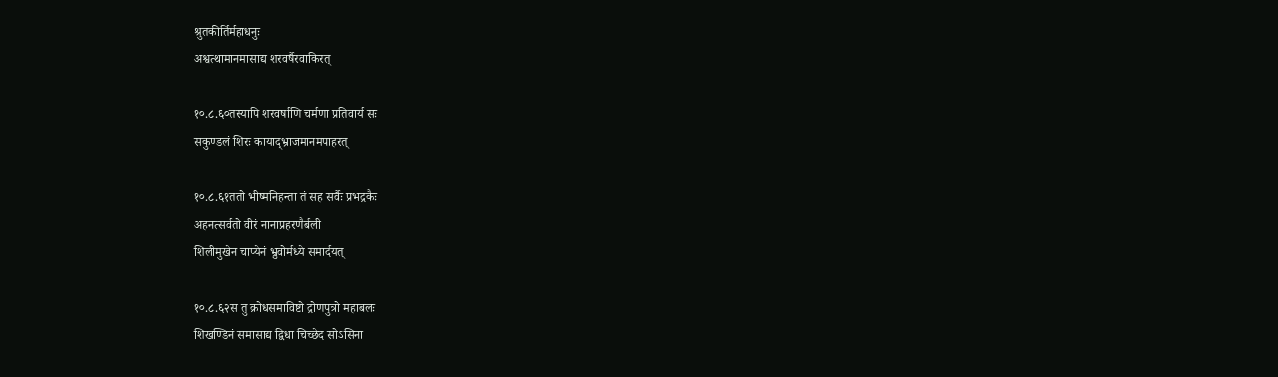श्रुतकीर्तिर्महाधनुः
अश्वत्थामानमासाद्य शरवर्षैरवाकिरत्

१०.८.६०तस्यापि शरवर्षाणि चर्मणा प्रतिवार्य सः
सकुण्डलं शिरः कायाद्भ्राजमानमपाहरत्

१०.८.६१ततो भीष्मनिहन्ता तं सह सर्वैः प्रभद्रकैः
अहनत्सर्वतो वीरं नानाप्रहरणैर्बली
शिलीमुखेन चाप्येनं भ्रुवोर्मध्ये समार्दयत्

१०.८.६२स तु क्रोधसमाविष्टो द्रोणपुत्रो महाबलः
शिखण्डिनं समासाद्य द्विधा चिच्छेद सोऽसिना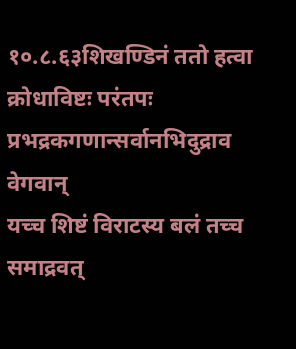१०.८.६३शिखण्डिनं ततो हत्वा क्रोधाविष्टः परंतपः
प्रभद्रकगणान्सर्वानभिदुद्राव वेगवान्
यच्च शिष्टं विराटस्य बलं तच्च समाद्रवत्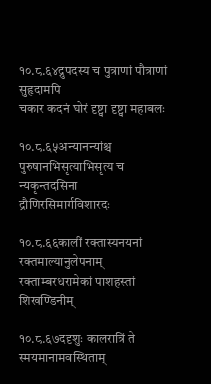१०.८.६४द्रुपदस्य च पुत्राणां पौत्राणां सुहृदामपि
चकार कदनं घोरं दृष्ट्वा दृष्ट्वा महाबलः

१०.८.६५अन्यानन्यांश्च पुरुषानभिसृत्याभिसृत्य च
न्यकृन्तदसिना द्रौणिरसिमार्गविशारदः

१०.८.६६कालीं रक्तास्यनयनां रक्तमाल्यानुलेपनाम्
रक्ताम्बरधरामेकां पाशहस्तां शिखण्डिनीम्

१०.८.६७ददृशुः कालरात्रिं ते स्मयमानामवस्थिताम्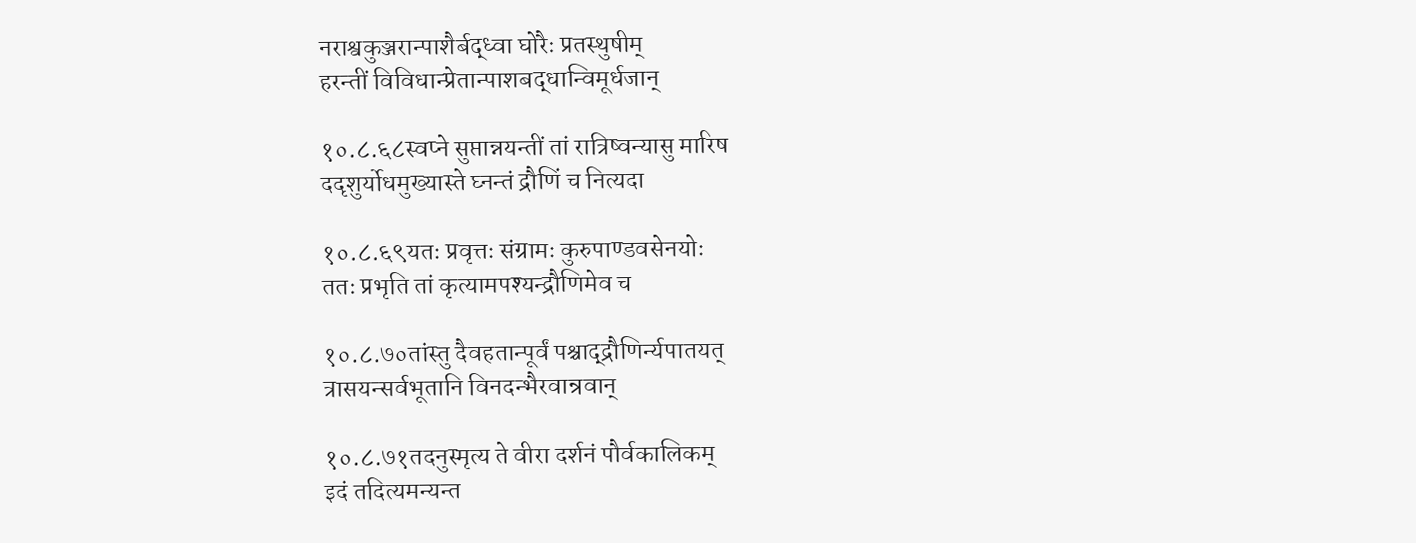नराश्वकुञ्जरान्पाशैर्बद्ध्वा घोरैः प्रतस्थुषीम्
हरन्तीं विविधान्प्रेतान्पाशबद्धान्विमूर्धजान्

१०.८.६८स्वप्ने सुप्तान्नयन्तीं तां रात्रिष्वन्यासु मारिष
ददृशुर्योधमुख्यास्ते घ्नन्तं द्रौणिं च नित्यदा

१०.८.६९यतः प्रवृत्तः संग्रामः कुरुपाण्डवसेनयोः
ततः प्रभृति तां कृत्यामपश्यन्द्रौणिमेव च

१०.८.७०तांस्तु दैवहतान्पूर्वं पश्चाद्द्रौणिर्न्यपातयत्
त्रासयन्सर्वभूतानि विनदन्भैरवान्रवान्

१०.८.७१तदनुस्मृत्य ते वीरा दर्शनं पौर्वकालिकम्
इदं तदित्यमन्यन्त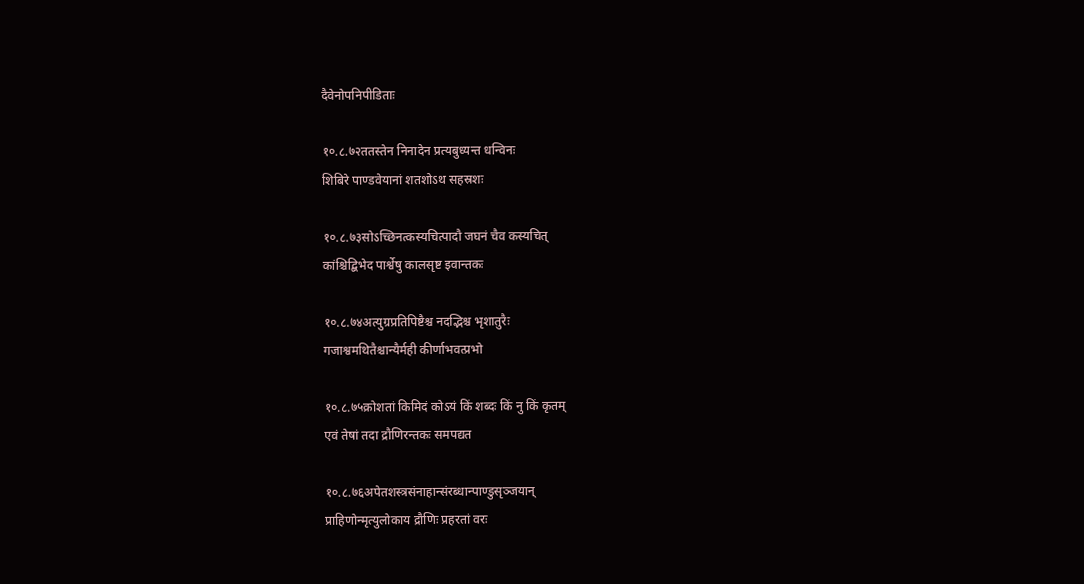दैवेनोपनिपीडिताः

१०.८.७२ततस्तेन निनादेन प्रत्यबुध्यन्त धन्विनः
शिबिरे पाण्डवेयानां शतशोऽथ सहस्रशः

१०.८.७३सोऽच्छिनत्कस्यचित्पादौ जघनं चैव कस्यचित्
कांश्चिद्बिभेद पार्श्वेषु कालसृष्ट इवान्तकः

१०.८.७४अत्युग्रप्रतिपिष्टैश्च नदद्भिश्च भृशातुरैः
गजाश्वमथितैश्चान्यैर्मही कीर्णाभवत्प्रभो

१०.८.७५क्रोशतां किमिदं कोऽयं किं शब्दः किं नु किं कृतम्
एवं तेषां तदा द्रौणिरन्तकः समपद्यत

१०.८.७६अपेतशस्त्रसंनाहान्संरब्धान्पाण्डुसृञ्जयान्
प्राहिणोन्मृत्युलोकाय द्रौणिः प्रहरतां वरः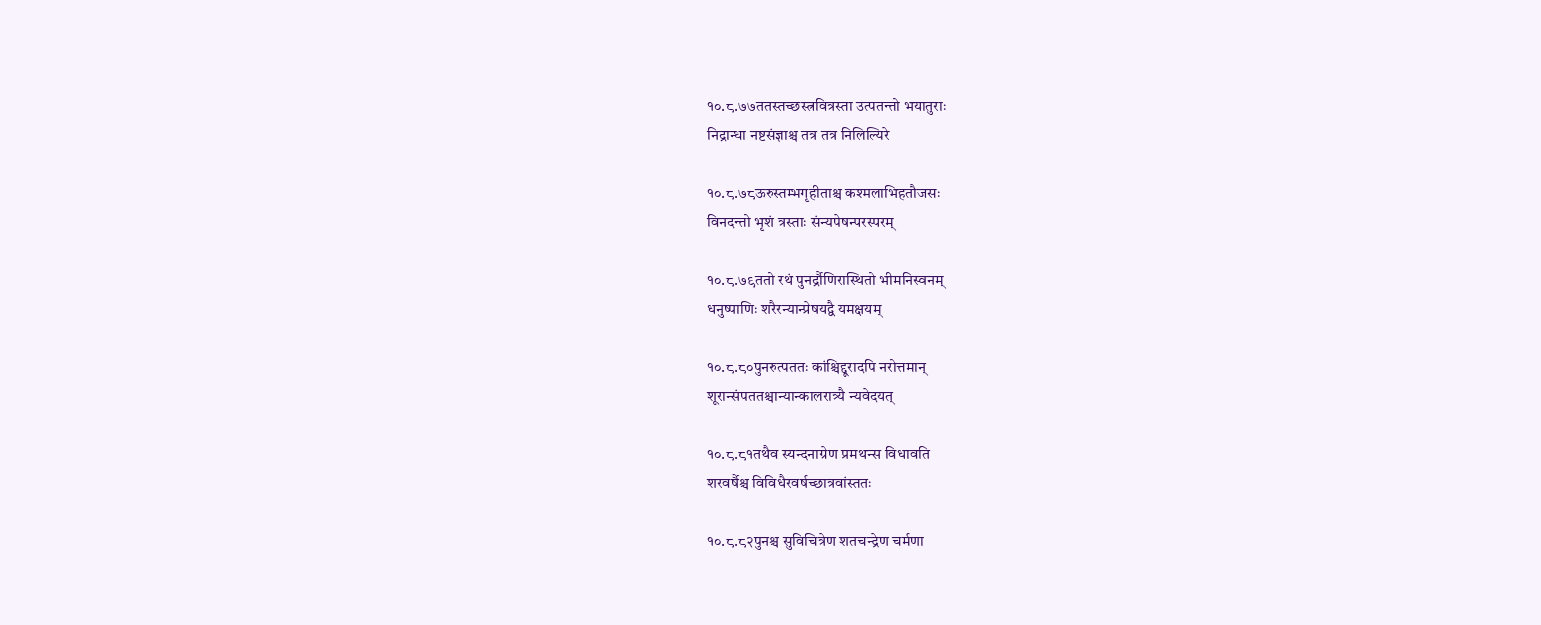१०.८.७७ततस्तच्छस्त्रवित्रस्ता उत्पतन्तो भयातुराः
निद्रान्धा नष्टसंज्ञाश्च तत्र तत्र निलिल्यिरे

१०.८.७८ऊरुस्तम्भगृहीताश्च कश्मलाभिहतौजसः
विनदन्तो भृशं त्रस्ताः संन्यपेषन्परस्परम्

१०.८.७९ततो रथं पुनर्द्रौणिरास्थितो भीमनिस्वनम्
धनुष्पाणिः शरैरन्यान्प्रेषयद्वै यमक्षयम्

१०.८.८०पुनरुत्पततः कांश्चिद्दूरादपि नरोत्तमान्
शूरान्संपततश्चान्यान्कालरात्र्यै न्यवेदयत्

१०.८.८१तथैव स्यन्दनाग्रेण प्रमथन्स विधावति
शरवर्षैश्च विविधैरवर्षच्छात्रवांस्ततः

१०.८.८२पुनश्च सुविचित्रेण शतचन्द्रेण चर्मणा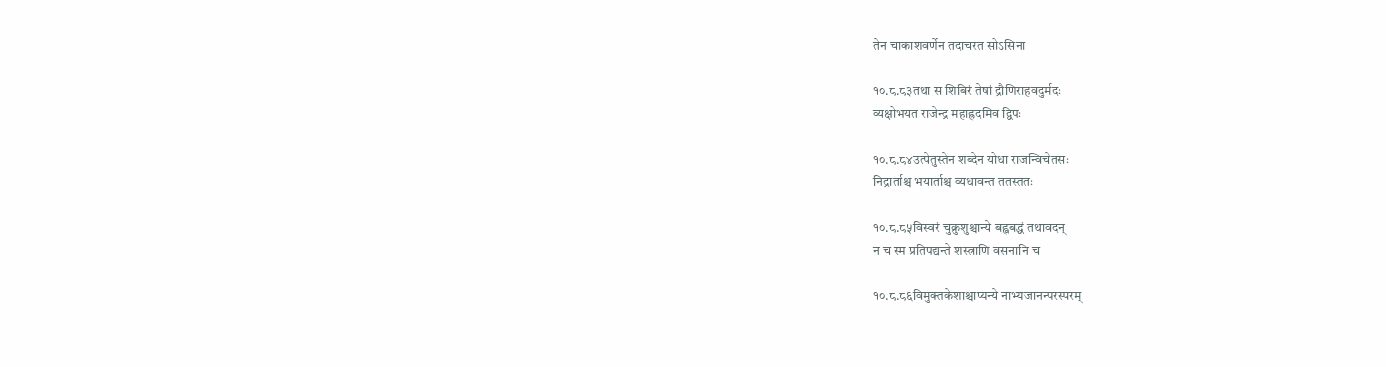तेन चाकाशवर्णेन तदाचरत सोऽसिना

१०.८.८३तथा स शिबिरं तेषां द्रौणिराहवदुर्मदः
व्यक्षोभयत राजेन्द्र महाह्रदमिव द्विपः

१०.८.८४उत्पेतुस्तेन शब्देन योधा राजन्विचेतसः
निद्रार्ताश्च भयार्ताश्च व्यधावन्त ततस्ततः

१०.८.८५विस्वरं चुक्रुशुश्चान्ये बह्वबद्धं तथावदन्
न च स्म प्रतिपद्यन्ते शस्त्राणि वसनानि च

१०.८.८६विमुक्तकेशाश्चाप्यन्ये नाभ्यजानन्परस्परम्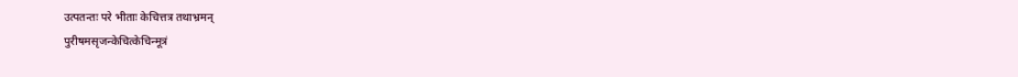उत्पतन्तः परे भीताः केचित्तत्र तथाभ्रमन्
पुरीषमसृजन्केचित्केचिन्मूत्रं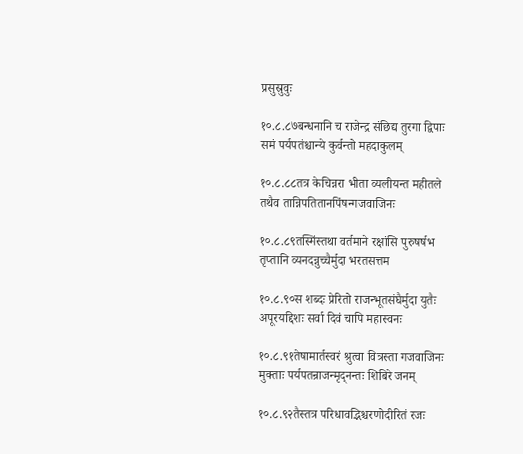प्रसुस्रुवुः

१०.८.८७बन्धनानि च राजेन्द्र संछिद्य तुरगा द्विपाः
समं पर्यपतंश्चान्ये कुर्वन्तो महदाकुलम्

१०.८.८८तत्र केचिन्नरा भीता व्यलीयन्त महीतले
तथैव तान्निपतितानपिंषन्गजवाजिनः

१०.८.८९तस्मिंस्तथा वर्तमाने रक्षांसि पुरुषर्षभ
तृप्तानि व्यनदन्नुच्चैर्मुदा भरतसत्तम

१०.८.९०स शब्दः प्रेरितो राजन्भूतसंघैर्मुदा युतैः
अपूरयद्दिशः सर्वा दिवं चापि महास्वनः

१०.८.९१तेषामार्तस्वरं श्रुत्वा वित्रस्ता गजवाजिनः
मुक्ताः पर्यपतन्राजन्मृद्नन्तः शिबिरे जनम्

१०.८.९२तैस्तत्र परिधावद्भिश्चरणोदीरितं रजः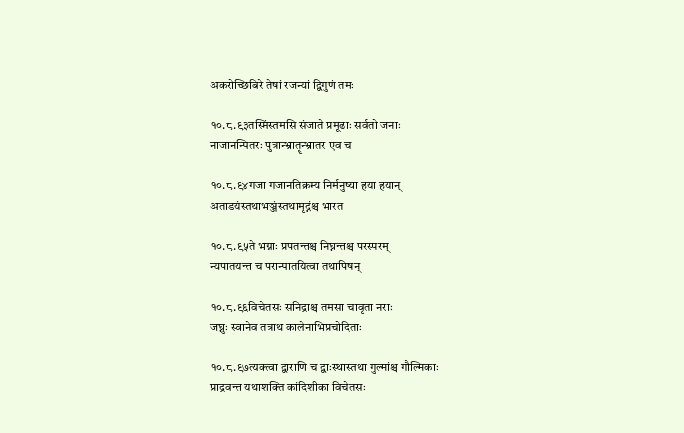अकरोच्छिबिरे तेषां रजन्यां द्विगुणं तमः

१०.८.९३तस्मिंस्तमसि संजाते प्रमूढाः सर्वतो जनाः
नाजानन्पितरः पुत्रान्भ्रातॄन्भ्रातर एव च

१०.८.९४गजा गजानतिक्रम्य निर्मनुष्या हया हयान्
अताडयंस्तथाभञ्जंस्तथामृद्नंश्च भारत

१०.८.९५ते भग्नाः प्रपतन्तश्च निघ्नन्तश्च परस्परम्
न्यपातयन्त च परान्पातयित्वा तथापिषन्

१०.८.९६विचेतसः सनिद्राश्च तमसा चावृता नराः
जघ्नुः स्वानेव तत्राथ कालेनाभिप्रचोदिताः

१०.८.९७त्यक्त्वा द्वाराणि च द्वाःस्थास्तथा गुल्मांश्च गौल्मिकाः
प्राद्रवन्त यथाशक्ति कांदिशीका विचेतसः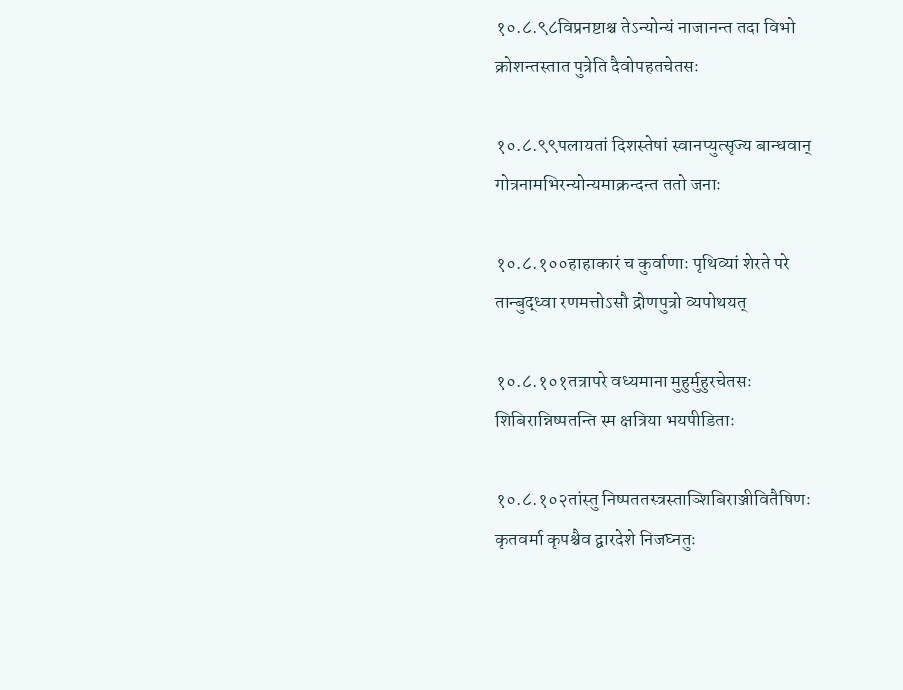१०.८.९८विप्रनष्टाश्च तेऽन्योन्यं नाजानन्त तदा विभो
क्रोशन्तस्तात पुत्रेति दैवोपहतचेतसः

१०.८.९९पलायतां दिशस्तेषां स्वानप्युत्सृज्य बान्धवान्
गोत्रनामभिरन्योन्यमाक्रन्दन्त ततो जनाः

१०.८.१००हाहाकारं च कुर्वाणाः पृथिव्यां शेरते परे
तान्बुद्ध्वा रणमत्तोऽसौ द्रोणपुत्रो व्यपोथयत्

१०.८.१०१तत्रापरे वध्यमाना मुहुर्मुहुरचेतसः
शिबिरान्निष्पतन्ति स्म क्षत्रिया भयपीडिताः

१०.८.१०२तांस्तु निष्पततस्त्रस्ताञ्शिबिराञ्जीवितैषिणः
कृतवर्मा कृपश्चैव द्वारदेशे निजघ्नतुः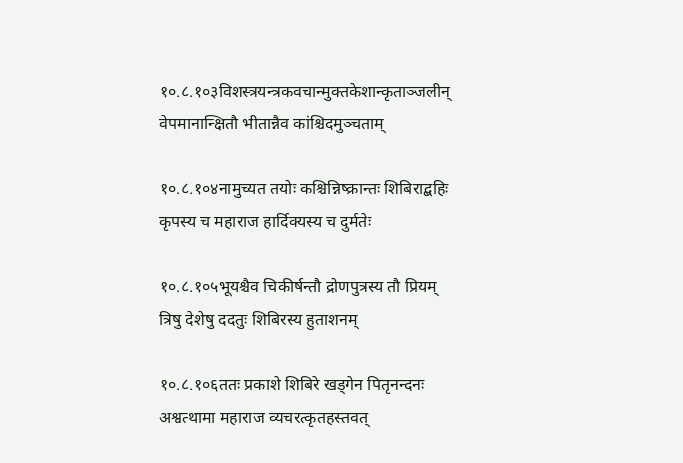१०.८.१०३विशस्त्रयन्त्रकवचान्मुक्तकेशान्कृताञ्जलीन्
वेपमानान्क्षितौ भीतान्नैव कांश्चिदमुञ्चताम्

१०.८.१०४नामुच्यत तयोः कश्चिन्निष्क्रान्तः शिबिराद्बहिः
कृपस्य च महाराज हार्दिक्यस्य च दुर्मतेः

१०.८.१०५भूयश्चैव चिकीर्षन्तौ द्रोणपुत्रस्य तौ प्रियम्
त्रिषु देशेषु ददतुः शिबिरस्य हुताशनम्

१०.८.१०६ततः प्रकाशे शिबिरे खड्गेन पितृनन्दनः
अश्वत्थामा महाराज व्यचरत्कृतहस्तवत्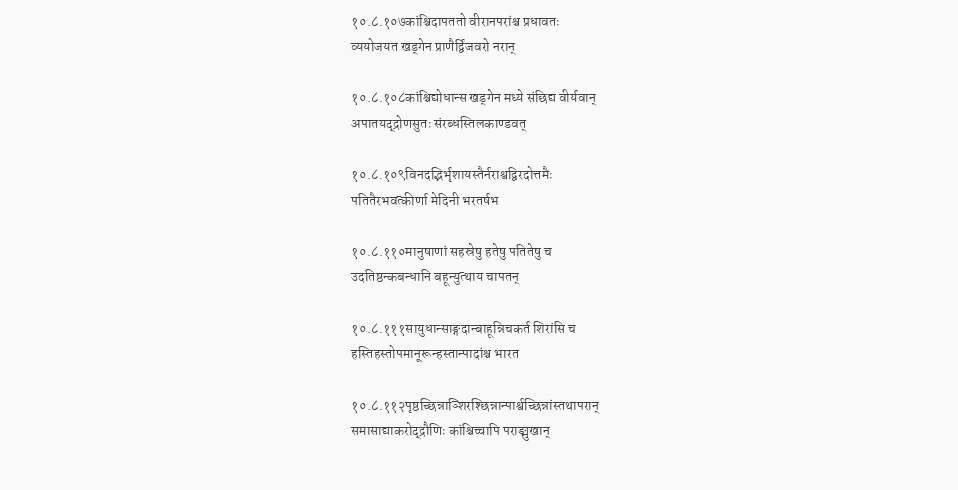१०.८.१०७कांश्चिदापततो वीरानपरांश्च प्रधावतः
व्ययोजयत खड्गेन प्राणैर्द्विजवरो नरान्

१०.८.१०८कांश्चिद्योधान्स खड्गेन मध्ये संछिद्य वीर्यवान्
अपातयद्द्रोणसुतः संरब्धस्तिलकाण्डवत्

१०.८.१०९विनदद्भिर्भृशायस्तैर्नराश्वद्विरदोत्तमैः
पतितैरभवत्कीर्णा मेदिनी भरतर्षभ

१०.८.११०मानुषाणां सहस्रेषु हतेषु पतितेषु च
उदतिष्ठन्कबन्धानि बहून्युत्थाय चापतन्

१०.८.१११सायुधान्साङ्गदान्बाहून्निचकर्त शिरांसि च
हस्तिहस्तोपमानूरून्हस्तान्पादांश्च भारत

१०.८.११२पृष्ठच्छिन्नाञ्शिरश्छिन्नान्पार्श्वच्छिन्नांस्तथापरान्
समासाद्याकरोद्द्रौणिः कांश्चिच्चापि पराङ्मुखान्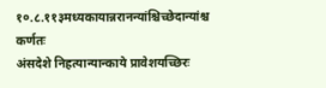१०.८.११३मध्यकायान्नरानन्यांश्चिच्छेदान्यांश्च कर्णतः
अंसदेशे निहत्यान्यान्काये प्रावेशयच्छिरः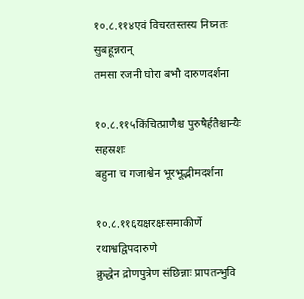१०.८.११४एवं विचरतस्तस्य निघ्नतः सुबहून्नरान्
तमसा रजनी घोरा बभौ दारुणदर्शना

१०.८.११५किंचित्प्राणैश्च पुरुषैर्हतैश्चान्यैः सहस्रशः
बहुना च गजाश्वेन भूरभूद्भीमदर्शना

१०.८.११६यक्षरक्षःसमाकीर्णे रथाश्वद्विपदारुणे
क्रुद्धेन द्रोणपुत्रेण संछिन्नाः प्रापतन्भुवि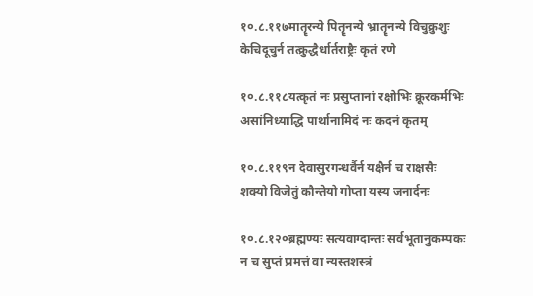१०.८.११७मातॄरन्ये पितॄनन्ये भ्रातॄनन्ये विचुक्रुशुः
केचिदूचुर्न तत्क्रुद्धैर्धार्तराष्ट्रैः कृतं रणे

१०.८.११८यत्कृतं नः प्रसुप्तानां रक्षोभिः क्रूरकर्मभिः
असांनिध्याद्धि पार्थानामिदं नः कदनं कृतम्

१०.८.११९न देवासुरगन्धर्वैर्न यक्षैर्न च राक्षसैः
शक्यो विजेतुं कौन्तेयो गोप्ता यस्य जनार्दनः

१०.८.१२०ब्रह्मण्यः सत्यवाग्दान्तः सर्वभूतानुकम्पकः
न च सुप्तं प्रमत्तं वा न्यस्तशस्त्रं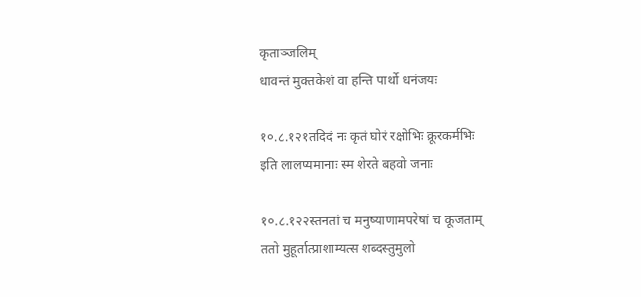कृताञ्जलिम्
धावन्तं मुक्तकेशं वा हन्ति पार्थो धनंजयः

१०.८.१२१तदिदं नः कृतं घोरं रक्षोभिः क्रूरकर्मभिः
इति लालप्यमानाः स्म शेरते बहवो जनाः

१०.८.१२२स्तनतां च मनुष्याणामपरेषां च कूजताम्
ततो मुहूर्तात्प्राशाम्यत्स शब्दस्तुमुलो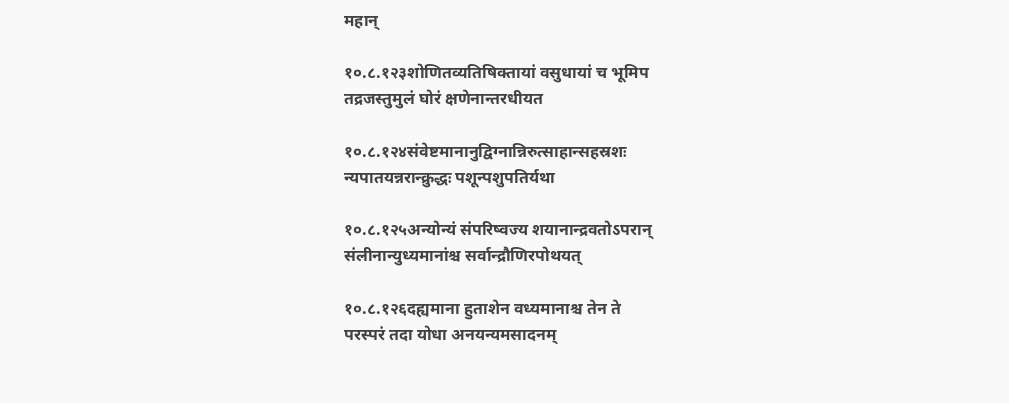महान्

१०.८.१२३शोणितव्यतिषिक्तायां वसुधायां च भूमिप
तद्रजस्तुमुलं घोरं क्षणेनान्तरधीयत

१०.८.१२४संवेष्टमानानुद्विग्नान्निरुत्साहान्सहस्रशः
न्यपातयन्नरान्क्रुद्धः पशून्पशुपतिर्यथा

१०.८.१२५अन्योन्यं संपरिष्वज्य शयानान्द्रवतोऽपरान्
संलीनान्युध्यमानांश्च सर्वान्द्रौणिरपोथयत्

१०.८.१२६दह्यमाना हुताशेन वध्यमानाश्च तेन ते
परस्परं तदा योधा अनयन्यमसादनम्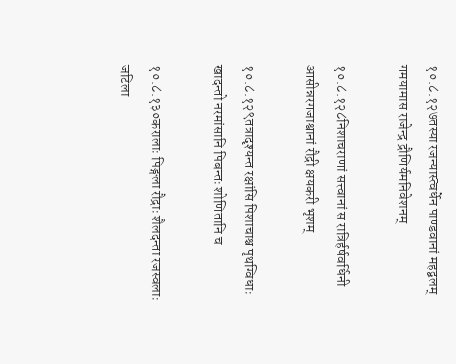१०.८.१२७तस्या रजन्यास्त्वर्धेन पाण्डवानां महद्बलम्
गमयामास राजेन्द्र द्रौणिर्यमनिवेशनम्

१०.८.१२८निशाचराणां सत्त्वानां स रात्रिर्हर्षवर्धिनी
आसीन्नरगजाश्वानां रौद्री क्षयकरी भृशम्

१०.८.१२९तत्रादृश्यन्त रक्षांसि पिशाचाश्च पृथग्विधाः
खादन्तो नरमांसानि पिबन्तः शोणितानि च

१०.८.१३०करालाः पिङ्गला रौद्राः शैलदन्ता रजस्वलाः
जटिला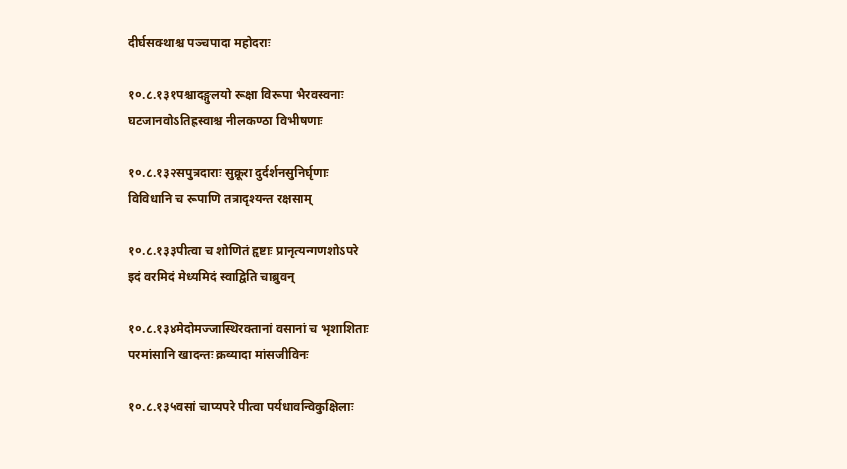दीर्घसक्थाश्च पञ्चपादा महोदराः

१०.८.१३१पश्चादङ्गुलयो रूक्षा विरूपा भैरवस्वनाः
घटजानवोऽतिह्रस्वाश्च नीलकण्ठा विभीषणाः

१०.८.१३२सपुत्रदाराः सुक्रूरा दुर्दर्शनसुनिर्घृणाः
विविधानि च रूपाणि तत्रादृश्यन्त रक्षसाम्

१०.८.१३३पीत्वा च शोणितं हृष्टाः प्रानृत्यन्गणशोऽपरे
इदं वरमिदं मेध्यमिदं स्वाद्विति चाब्रुवन्

१०.८.१३४मेदोमज्जास्थिरक्तानां वसानां च भृशाशिताः
परमांसानि खादन्तः क्रव्यादा मांसजीविनः

१०.८.१३५वसां चाप्यपरे पीत्वा पर्यधावन्विकुक्षिलाः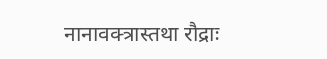नानावक्त्रास्तथा रौद्राः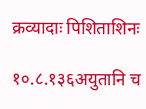क्रव्यादाः पिशिताशिनः

१०.८.१३६अयुतानि च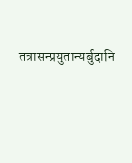तत्रासन्प्रयुतान्यर्बुदानि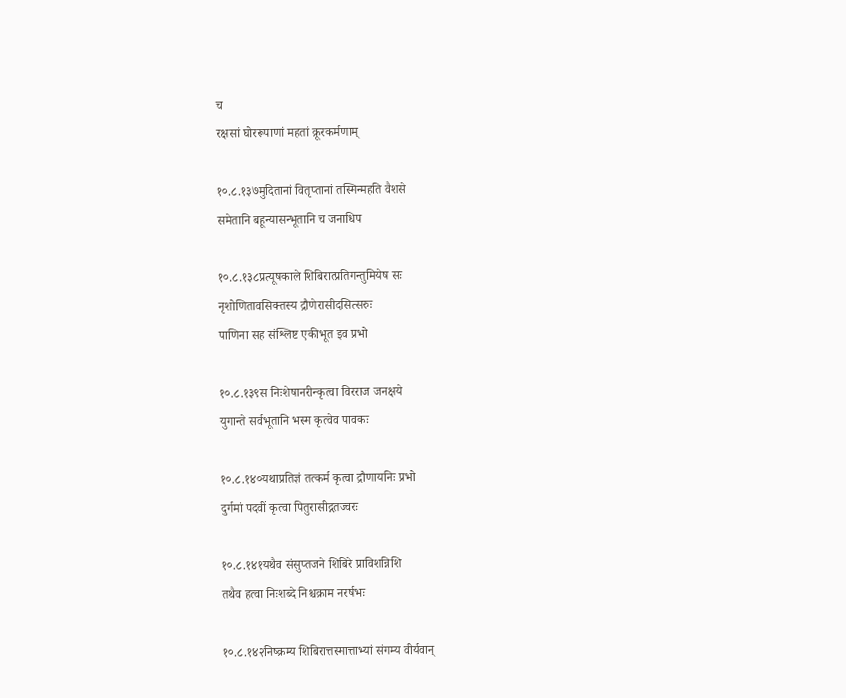च
रक्षसां घोररूपाणां महतां क्रूरकर्मणाम्

१०.८.१३७मुदितानां वितृप्तानां तस्मिन्महति वैशसे
समेतानि बहून्यासन्भूतानि च जनाधिप

१०.८.१३८प्रत्यूषकाले शिबिरात्प्रतिगन्तुमियेष सः
नृशोणितावसिक्तस्य द्रौणेरासीदसित्सरुः
पाणिना सह संश्लिष्ट एकीभूत इव प्रभो

१०.८.१३९स निःशेषानरीन्कृत्वा विरराज जनक्षये
युगान्ते सर्वभूतानि भस्म कृत्वेव पावकः

१०.८.१४०यथाप्रतिज्ञं तत्कर्म कृत्वा द्रौणायनिः प्रभो
दुर्गमां पदवीं कृत्वा पितुरासीद्गतज्वरः

१०.८.१४१यथैव संसुप्तजने शिबिरे प्राविशन्निशि
तथैव हत्वा निःशब्दे निश्चक्राम नरर्षभः

१०.८.१४२निष्क्रम्य शिबिरात्तस्मात्ताभ्यां संगम्य वीर्यवान्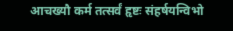आचख्यौ कर्म तत्सर्वं हृष्टः संहर्षयन्विभो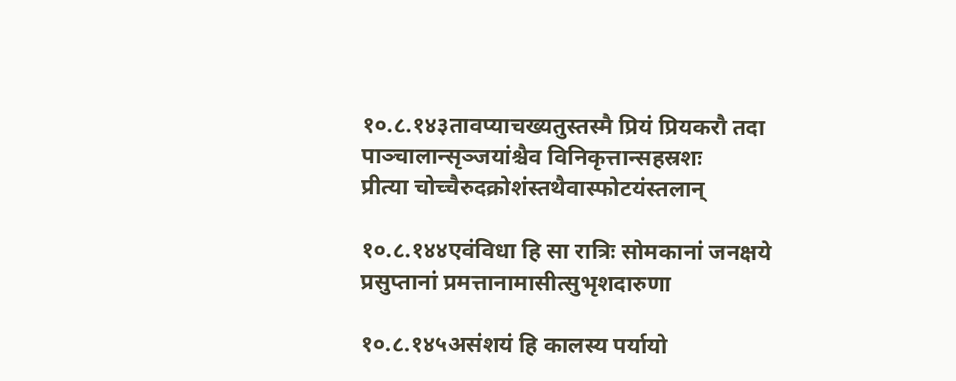१०.८.१४३तावप्याचख्यतुस्तस्मै प्रियं प्रियकरौ तदा
पाञ्चालान्सृञ्जयांश्चैव विनिकृत्तान्सहस्रशः
प्रीत्या चोच्चैरुदक्रोशंस्तथैवास्फोटयंस्तलान्

१०.८.१४४एवंविधा हि सा रात्रिः सोमकानां जनक्षये
प्रसुप्तानां प्रमत्तानामासीत्सुभृशदारुणा

१०.८.१४५असंशयं हि कालस्य पर्यायो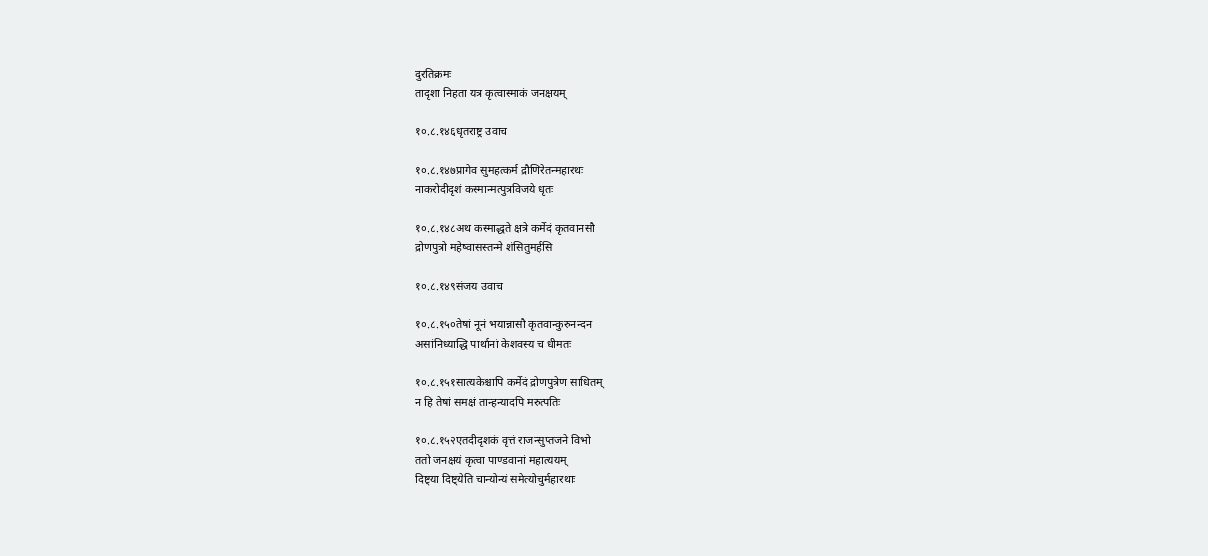दुरतिक्रमः
तादृशा निहता यत्र कृत्वास्माकं जनक्षयम्

१०.८.१४६धृतराष्ट्र उवाच

१०.८.१४७प्रागेव सुमहत्कर्म द्रौणिरेतन्महारथः
नाकरोदीदृशं कस्मान्मत्पुत्रविजये धृतः

१०.८.१४८अथ कस्माद्धते क्षत्रे कर्मेदं कृतवानसौ
द्रोणपुत्रो महेष्वासस्तन्मे शंसितुमर्हसि

१०.८.१४९संजय उवाच

१०.८.१५०तेषां नूनं भयान्नासौ कृतवान्कुरुनन्दन
असांनिध्याद्धि पार्थानां केशवस्य च धीमतः

१०.८.१५१सात्यकेश्चापि कर्मेदं द्रोणपुत्रेण साधितम्
न हि तेषां समक्षं तान्हन्यादपि मरुत्पतिः

१०.८.१५२एतदीदृशकं वृत्तं राजन्सुप्तजने विभो
ततो जनक्षयं कृत्वा पाण्डवानां महात्ययम्
दिष्ट्या दिष्ट्येति चान्योन्यं समेत्योचुर्महारथाः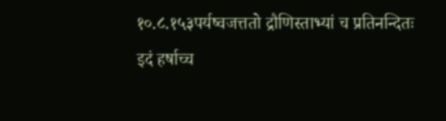१०.८.१५३पर्यष्वजत्ततो द्रौणिस्ताभ्यां च प्रतिनन्दितः
इदं हर्षाच्च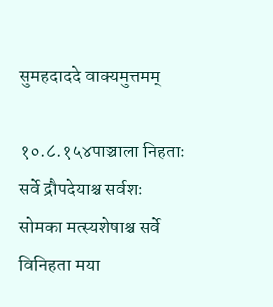सुमहदाददे वाक्यमुत्तमम्

१०.८.१५४पाञ्चाला निहताः सर्वे द्रौपदेयाश्च सर्वशः
सोमका मत्स्यशेषाश्च सर्वे विनिहता मया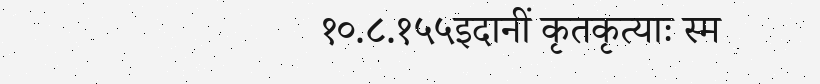१०.८.१५५इदानीं कृतकृत्याः स्म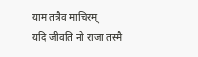याम तत्रैव माचिरम्
यदि जीवति नो राजा तस्मै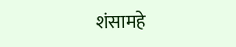शंसामहे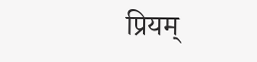प्रियम्